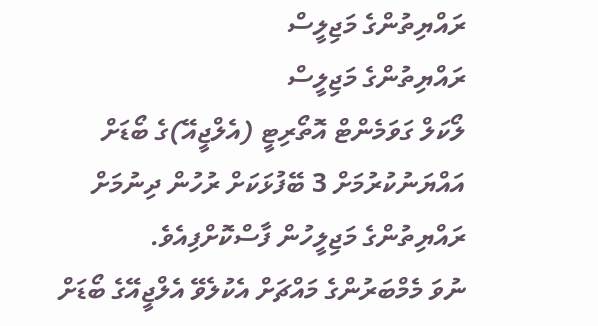ރައްޔިތުންގެ މަޖިލީސް
ރައްޔިތުންގެ މަޖިލީސް
ލޯކަލް ގަވަމެންޓް އޮތޯރިޓީ (އެލްޖީއޭ)ގެ ބޯޑަށް އައްޔަނުކުރުމަށް 3 ބޭފުޅަކަށް ރުހުން ދިނުމަށް ރައްޔިތުންގެ މަޖިލީހުން ފާސްކޮށްފިއެވެ.
ނުވަ މެމްބަރުންގެ މައްޗަށް އެކުލެވޭ އެލްޖީއޭގެ ބޯޑަށް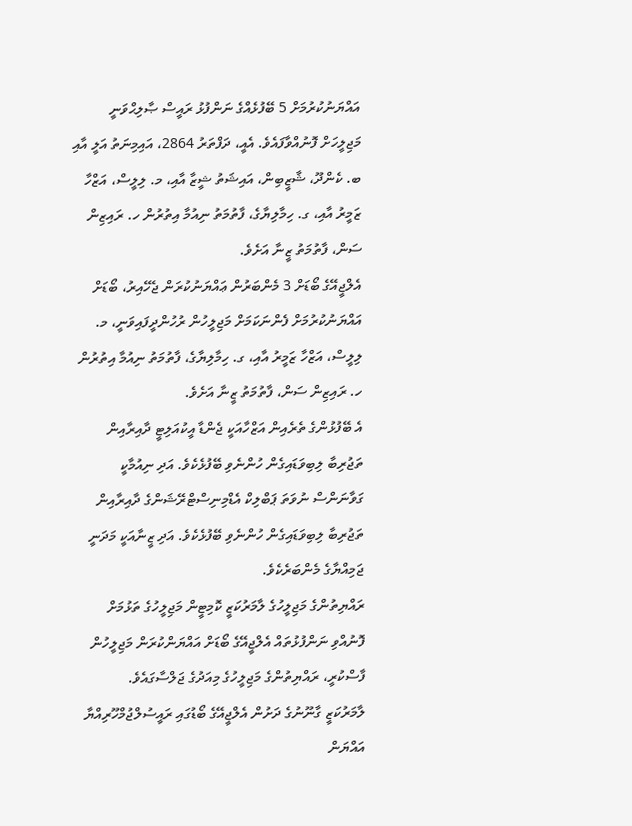އައްޔަނުކުރުމަށް 5 ބޭފުޅެއްގެ ނަންފުޅު ރައީސް ޞާލިޙްވަނީ މަޖިލީހަށް ފޮނުއްވާފައެވެ. އެއީ، ދަފްތަރު 2864، އައިމިނަތު އަލީ އާއި ބ. ކެންދޫ، ޝާޒީބިން، އައިޝަތު ޝީޒާ އާއި، މ. ލިލީސް، އަޒްހާ ޒަމީރު އާއި، ގ. ހިމާލިޔާގެ، ފާތުމަތު ނިއުމާ އިތުރުން ހ. ރައިޒިން ސަން، ފާތުމަތު ޒީނާ އަށެވެ.
އެލްޖީއޭގެ ބޯޑަށް 3 މެންބަރުން ޢައްޔަނުކުރަން ޖެހޭއިރު، ބޯޑަށް އައްޔަނުކުރުމަށް ފެންނަކަމަށް މަޖިލީހުން ރުހުންދީފައިވަނީ، މ. ލިލީސް، އަޒްހާ ޒަމީރު އާއި، ގ. ހިމާލިޔާގެ، ފާތުމަތު ނިއުމާ އިތުރުން ހ. ރައިޒިން ސަން، ފާތުމަތު ޒީނާ އަށެވެ.
އެ ބޭފުޅުންގެ ތެރެއިން އަޒްހާއަކީ ޖެންޑާ އީކުއަލިޓީ ދާއިރާއިން ތަޖުރިބާ ލިބިވަޑައިގެން ހުންނެވި ބޭފުޅެކެވެ. އަދި ނިއުމާކީ ގަވާނަންސް ނުވަތަ ޕަބްލިކް އެޑްމިނިސްޓްރޭޝަންގެ ދާއިރާއިން ތަޖުރިބާ ލިބިވަޑައިގެން ހުންނެވި ބޭފުޅެކެވެ. އަދި ޒީނާއަކީ މަދަނީ ޖަމިއްޔާގެ މެންބަރެކެވެ.
ރައްޔިތުންގެ މަޖިލީހުގެ ލާމަރުކަޒީ ކޮމިޓީން މަޖިލީހުގެ ތަޅުމަށް ފޮނުއްވި ނަންފުޅުތައް އެލްޖީއޭގެ ބޯޑަށް އައްޔަންކުރަން މަޖިލީހުން ފާސްކުރީ، ރައްޔިތުންގެ މަޖިލީހުގެ މިއަދުގެ ޖަލްސާގައެވެ.
ލާމަރުކަޒީ ގާނޫނުގެ ދަށުން އެލްޖީއޭގެ ބޯޑުގައި ރައީސުލްޖުމްހޫރިއްޔާ އައްޔަން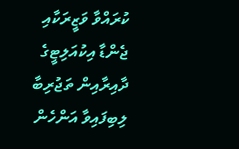ކުރައްވާ ވަޒީރަކާއި ޖެންޑާ އިކުއަލިޓީގެ ދާއިރާއިން ތަޖުރިބާ ލިބިފައިވާ އަންހެން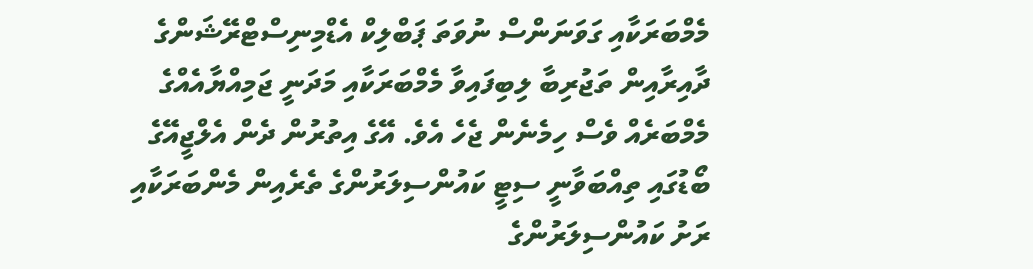މެމްބަރަކާއި ގަވަނަންސް ނުވަތަ ޕަބްލިކް އެޑްމިނިސްޓްރޭޝަންގެ ދާއިރާއިން ތަޖުރިބާ ލިބިފައިވާ މެމްބަރަކާއި މަދަނީ ޖަމިއްޔާއެއްގެ މެމްބަރެއް ވެސް ހިމެނެން ޖެހެ އެވެ. އޭގެ އިތުރުން ދެން އެލްޖީއޭގެ ބޯޑުގައި ތިއްބަވާނީ ސިޓީ ކައުންސިލަރުންގެ ތެރެއިން މެންބަރަކާއި ރަށު ކައުންސިލަރުންގެ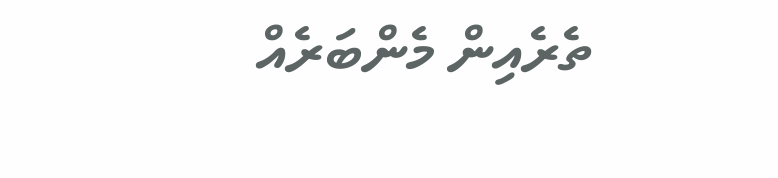ތެރެއިން މެންބަރެއް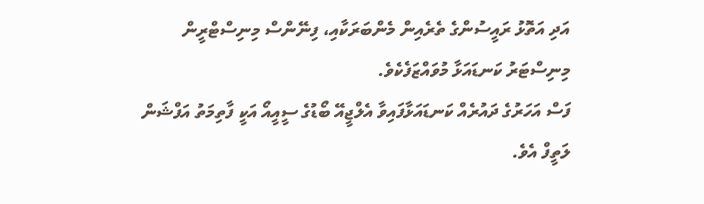އަދި އަތޮޅު ރައީސުންގެ ތެރެއިން މެންބަރަކާއި، ފިނޭންސް މިނިސްޓްރީން މިނިސްޓަރު ކަނޑައަޅާ މުވައްޒަފެކެވެ.
ފަސް އަހަރުގެ ދައުރެއް ކަނޑައަޅާފައިވާ އެލްޖީއޭ ބޯޑުގެ ސީއީއޯ އަކީ ފާތިމަތު އަފްޝަން ލަތީފް އެވެ.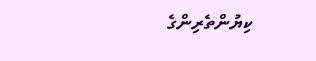ކިޔުންތެރިންގެ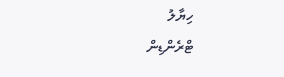ހިޔާލު
ޓްރެންޑިން